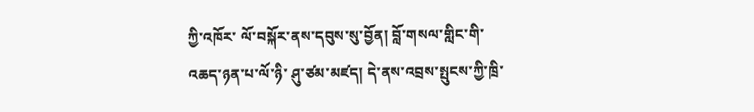ཀྱི་འཁོར་ ལོ་བསྐོར་ནས་དབུས་སུ་བྱོན། བློ་གསལ་གླིང་གི་འཆད་ཉན་པ་ལོ་ཉི་ ཤུ་ཙམ་མཛད། དེ་ནས་འབྲས་སྤུངས་ཀྱི་ཁྲི་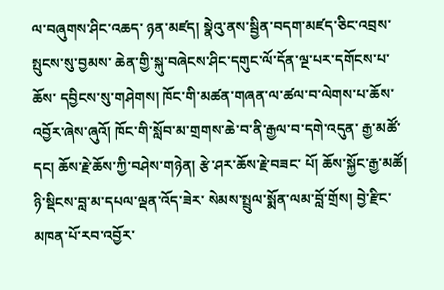ལ་བཞུགས་ཤིང་འཆད་ ཉན་མཛད། སྣེའུ་ནས་སྦྱིན་བདག་མཛད་ཅིང་འབྲས་སྤུངས་སུ་བྱམས་ ཆེན་གྱི་སྐུ་བཞེངས་ཤིང་དགུང་ལོ་དོན་ལྔ་པར་དགོངས་པ་ཆོས་ དབྱིངས་སུ་གཤེགས། ཁོང་གི་མཚན་གཞན་ལ་ཚལ་བ་ལེགས་པ་ཆོས་ འབྱོར་ཞེས་ཞུའོ། ཁོང་གི་སློབ་མ་གྲགས་ཆེ་བ་ནི་རྒྱལ་བ་དགེ་འདུན་ རྒྱ་མཚོ་དང། ཆོས་རྗེ་ཆོས་ཀྱི་བཤེས་གཉེན། རྩེ་ཤར་ཆོས་རྗེ་བཟང་ པོ། ཆོས་སྐྱོང་རྒྱ་མཚོ། ཉི་སྡིངས་བླ་མ་དཔལ་ལྡན་འོད་ཟེར་ སེམས་སྤྲུལ་སྨོན་ལམ་བློ་གྲོས། བྱེ་རྫིང་མཁན་པོ་རབ་འབྱོར་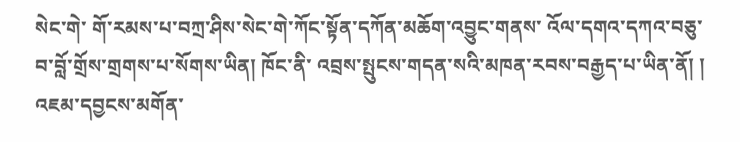སེང་གེ་ གོ་རམས་པ་བཀྲ་ཤིས་སེང་གེ་ཀོང་སྟོན་དཀོན་མཆོག་འབྱུང་གནས་ འོལ་དགའ་དཀའ་བཅུ་བ་བློ་གྲོས་གྲགས་པ་སོགས་ཡིན། ཁོང་ནི་ འབྲས་སྤུངས་གདན་སའི་མཁན་རབས་བརྒྱད་པ་ཡིན་ནོ། ། འཇམ་དབྱངས་མགོན་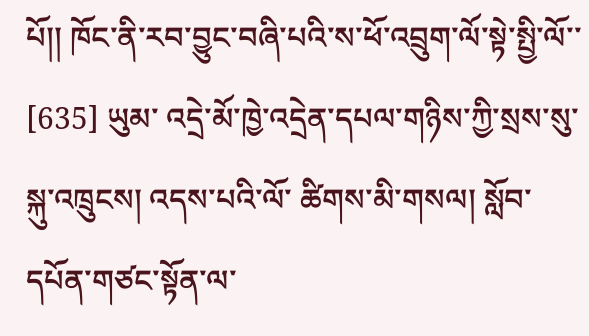པོ།། ཁོང་ནི་རབ་བྱུང་བཞི་པའི་ས་ཕོ་འབྲུག་ལོ་སྟེ་སྤྱི་ལོ་་ [635] ཡུམ་ འདྲེ་མོ་ཁྱེ་འདྲེན་དཔལ་གཉིས་ཀྱི་སྲས་སུ་སྐུ་འཁྲུངས། འདས་པའི་ལོ་ ཚིགས་མི་གསལ། སློབ་དཔོན་གཙང་སྟོན་ལ་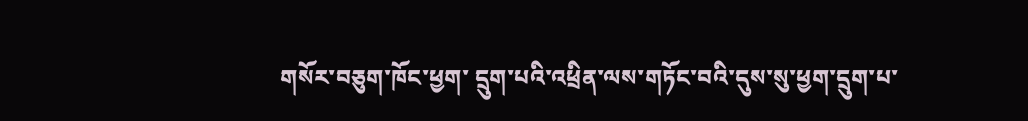གསོར་བཅུག་ཁོང་ཕྱག་ དྲུག་པའི་འཕྲིན་ལས་གཏོང་བའི་དུས་སུ་ཕྱག་དྲུག་པ་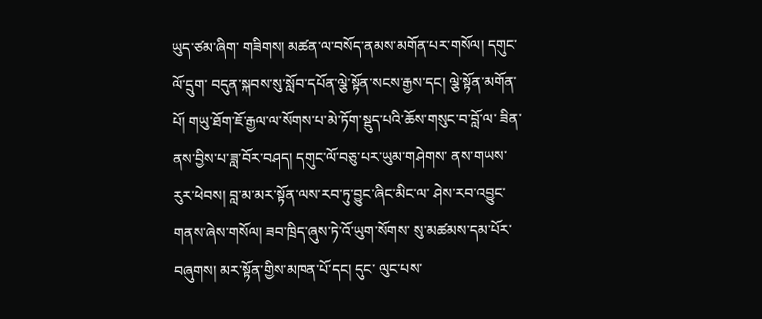ཡུད་ཙམ་ཞིག་ གཟིགས། མཚན་ལ་བསོད་ནམས་མགོན་པར་གསོལ། དགུང་ལོ་དྲུག་ བདུན་སྐབས་སུ་སློབ་དཔོན་ལྕེ་སྟོན་སངས་རྒྱས་དང། ལྕེ་སྟོན་མགོན་ པོ། གཡུ་ཐོག་ཇོ་རྒྱལ་ལ་སོགས་པ་མེ་ཏོག་སྡུད་པའི་ཆོས་གསུང་བ་བློ་ལ་ ཟིན་ནས་བྱིས་པ་ཟླ་བོར་བཤད། དགུང་ལོ་བཅུ་པར་ཡུམ་གཤེགས་ ནས་གཡས་རུར་ཕེབས། བླ་མ་མར་སྟོན་ལས་རབ་ཏུ་བྱུང་ཞིང་མིང་ལ་ ཤེས་རབ་འབྱུང་གནས་ཞེས་གསོལ། ཟབ་ཁྲིད་ཞུས་ཏེ་འོ་ཡུག་སོགས་ སུ་མཚམས་དམ་པོར་བཞུགས། མར་སྟོན་གྱིས་མཁན་པོ་དང། དུང་ ལུང་པས་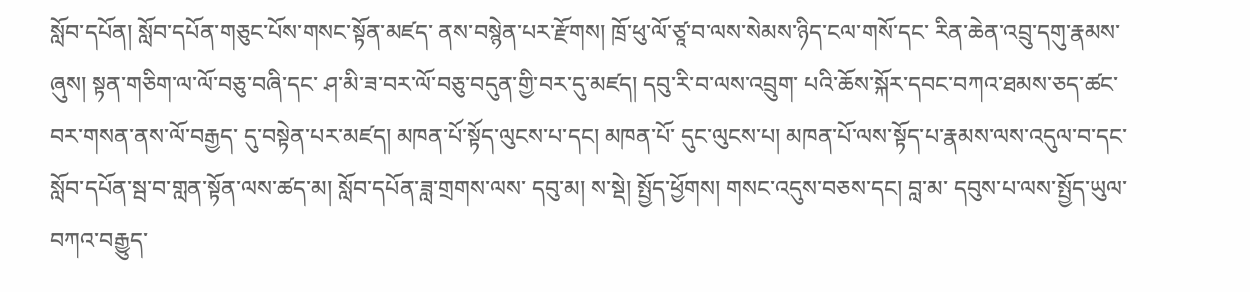སློབ་དཔོན། སློབ་དཔོན་གཅུང་པོས་གསང་སྟོན་མཛད་ ནས་བསྙེན་པར་རྫོགས། ཁྲོ་ཕུ་ལོ་ཙཱ་བ་ལས་སེམས་ཉིད་ངལ་གསོ་དང་ རིན་ཆེན་འབྲུ་དགུ་རྣམས་ཞུས། སྟན་གཅིག་ལ་ལོ་བཅུ་བཞི་དང་ ཤ་མི་ཟ་བར་ལོ་བཅུ་བདུན་གྱི་བར་དུ་མཛད། དབུ་རི་བ་ལས་འབྲུག་ པའི་ཆོས་སྐོར་དབང་བཀའ་ཐམས་ཅད་ཚང་བར་གསན་ནས་ལོ་བརྒྱད་ དུ་བསྟེན་པར་མཛད། མཁན་པོ་སྟོད་ལུངས་པ་དང། མཁན་པོ་ དུང་ལུངས་པ། མཁན་པོ་ལས་སྟོད་པ་རྣམས་ལས་འདུལ་བ་དང་ སློབ་དཔོན་སྦ་བ་གླན་སྟོན་ལས་ཚད་མ། སློབ་དཔོན་ཟླ་གྲགས་ལས་ དབུ་མ། ས་སྡེ། སྤྱོད་ཕྱོགས། གསང་འདུས་བཅས་དང། བླ་མ་ དབུས་པ་ལས་སྤྱོད་ཡུལ་བཀའ་བརྒྱུད་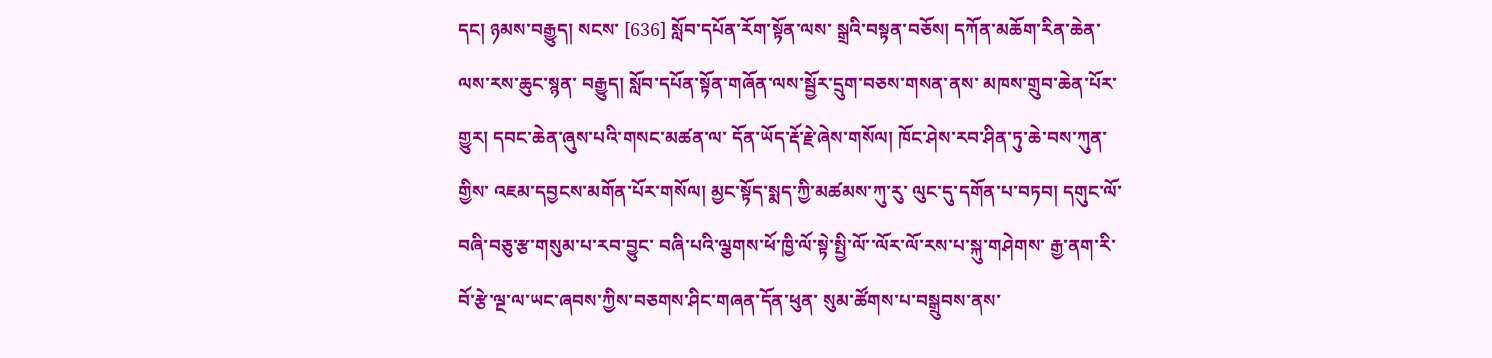དང། ཉམས་བརྒྱུད། སངས་ [636] སློབ་དཔོན་རོག་སྟོན་ལས་ སྒྲའི་བསྟན་བཅོས། དཀོན་མཆོག་རིན་ཆེན་ལས་རས་ཆུང་སྙན་ བརྒྱུད། སློབ་དཔོན་སྟོན་གཞོན་ལས་སྦྱོར་དྲུག་བཅས་གསན་ནས་ མཁས་གྲུབ་ཆེན་པོར་གྱུར། དབང་ཆེན་ཞུས་པའི་གསང་མཚན་ལ་ དོན་ཡོད་རྡོ་རྗེ་ཞེས་གསོལ། ཁོང་ཤེས་རབ་ཤིན་ཏུ་ཆེ་བས་ཀུན་གྱིས་ འཇམ་དབྱངས་མགོན་པོར་གསོལ། མྱང་སྟོད་སྨད་ཀྱི་མཚམས་ཀུ་རུ་ ལུང་དུ་དགོན་པ་བཏབ། དགུང་ལོ་བཞི་བཅུ་རྩ་གསུམ་པ་རབ་བྱུང་ བཞི་པའི་ལྕགས་ཕོ་ཁྱི་ལོ་སྟེ་སྤྱི་ལོ་་ལོར་ལོ་རས་པ་སྐུ་གཤེགས་ རྒྱ་ནག་རི་བོ་རྩེ་ལྔ་ལ་ཡང་ཞབས་ཀྱིས་བཅགས་ཤིང་གཞན་དོན་ཕུན་ སུམ་ཚོགས་པ་བསྒྲུབས་ནས་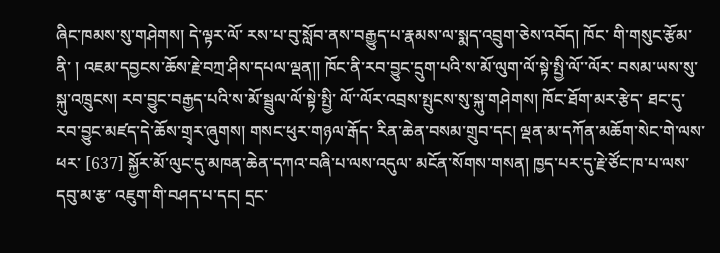ཞིང་ཁམས་སུ་གཤེགས། དེ་ལྟར་ལོ་ རས་པ་བུ་སློབ་ནས་བརྒྱུད་པ་རྣམས་ལ་སྨད་འབྲུག་ཅེས་འབོད། ཁོང་ གི་གསུང་རྩོམ་ནི་ ། འཇམ་དབྱངས་ཆོས་རྗེ་བཀྲ་ཤིས་དཔལ་ལྡན།། ཁོང་ནི་རབ་བྱུང་དྲུག་པའི་ས་མོ་ལུག་ལོ་སྟེ་སྤྱི་ལོ་་ལོར་ བསམ་ཡས་སུ་སྐུ་འཁྲུངས། རབ་བྱུང་བརྒྱད་པའི་ས་མོ་སྦྲུལ་ལོ་སྟེ་སྤྱི་ ལོ་་ལོར་འབྲས་སྤུངས་སུ་སྐུ་གཤེགས། ཁོང་ཐོག་མར་རྩེད་ ཐང་དུ་རབ་བྱུང་མཛད་དེ་ཆོས་གྲྭར་ཞུགས། གསང་ཕུར་གཉལ་རྒོད་ རིན་ཆེན་བསམ་གྲུབ་དང། ལྡན་མ་དཀོན་མཆོག་སེང་གེ་ལས་ཕར་ [637] སྐྱོར་མོ་ལུང་དུ་མཁན་ཆེན་དཀའ་བཞི་པ་ལས་འདུལ་ མངོན་སོགས་གསན། ཁྱད་པར་དུ་རྗེ་ཙོང་ཁ་པ་ལས་དབུ་མ་རྩ་ འཇུག་གི་བཤད་པ་དང། དྲང་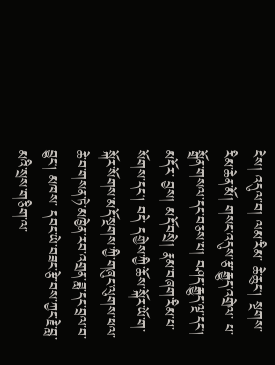ངེས། འདུལ་བ། ལམ་རིམ་ ཆེ་ཆུང། སྔགས་རིམ་ཆེན་མོ། གསང་འདུས་རྩ་རྒྱུད་འགྲེལ་ པ་སྒྲོན་གསལ་དང་བཅས་པ། བཤད་རྒྱུད་ལྔ་དང། མདོར་ བྱས། མདོ་བསྲེ། རྣམ་བཞག་རིམ་པ་སོགས་དང། བདེ་ དགྱེས་ཀྱི་ཆོས་སྐོར་ཡོ་ག་སྐོར་སོགས་མདོ་སྔགས་ཀྱི་གཞུང་ལུགས་ཕལ་ ཆེ་བ་གསན་ཏེ་མཁྱེན་རབ་འགྲན་ཟླ་དང་བྲལ་བ་བྱུང། མཁས་ དབང་ཡེ་བཟང་རྩེ་བས་ཀྱང་རྗེ་བླ་མའི་སྲས་གཅིག་ལ་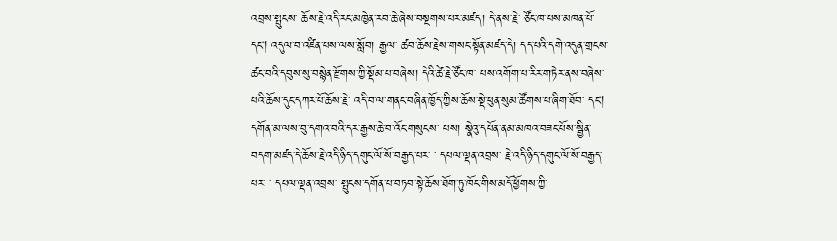འབྲས་སྤུངས་ ཆོས་རྗེ་འདི་རང་མཁྱེན་རབ་ཆེ་ཞེས་བསྔགས་པར་མཛད། དེ་ནས་རྗེ་ ཙོང་ཁ་པས་མཁན་པོ་དང། འདུལ་བ་འཛིན་པས་ལས་སློབ། རྒྱལ་ ཚབ་ཆོས་རྗེས་གསང་སྟོན་མཛད་དེ། དད་པའི་དགེ་འདུན་གྲངས་ ཚང་བའི་དབུས་སུ་བསྙེན་རྫོགས་ཀྱི་སྡོམ་པ་བཞེས། དེའི་ཚེ་རྗེ་ཙོང་ཁ་ པས་འགོག་པ་རིར་གཏེར་ནས་བཞེས་པའི་ཆོས་དུང་དཀར་པོ་ཆོས་རྗེ་ འདི་བ་ལ་གནང་བཞིན་ཁྱོད་ཀྱིས་ཆོས་སྡེ་ཕུན་སུམ་ཚོགས་པ་ཞིག་ཐོབ་ དང། དགོན་མ་ལས་བུ་དགའ་བའི་དར་རྒྱས་ཆེ་བ་འོང་གསུངས་ པས། སྣེའུ་དཔོན་ནམ་མཁའ་བཟང་པོས་སྦྱིན་བདག་མཛད་དེ་ཆོས་རྗེ་འདི་ཉིད་དགུང་ལོ་སོ་བརྒྱད་པར་ ་ དཔལ་ལྡན་འབྲས་ རྗེ་འདི་ཉིད་དགུང་ལོ་སོ་བརྒྱད་པར་ ་ དཔལ་ལྡན་འབྲས་ སྤུངས་དགོན་པ་བཏབ་སྟེ་ཆོས་ཐོག་ཏུ་ཁོང་གིས་མདོ་ཕྱོགས་ཀྱི་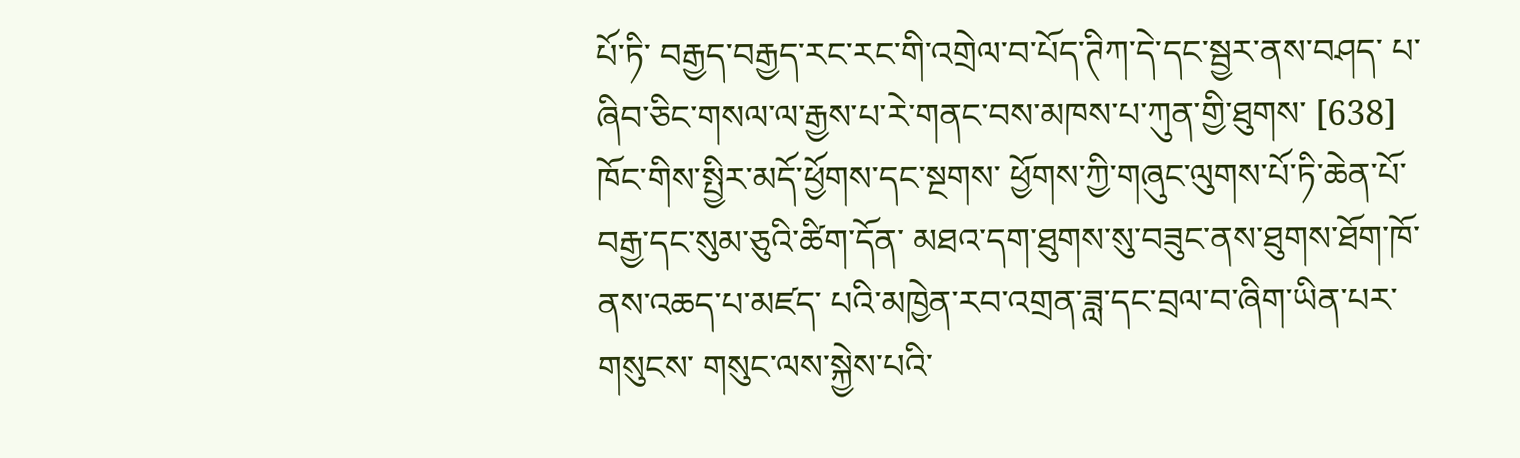པོ་ཏི་ བརྒྱད་བརྒྱད་རང་རང་གི་འགྲེལ་བ་པོད་ཊིཀ་དེ་དང་སྦྱར་ནས་བཤད་ པ་ཞིབ་ཅིང་གསལ་ལ་རྒྱས་པ་རེ་གནང་བས་མཁས་པ་ཀུན་གྱི་ཐུགས་ [638] ཁོང་གིས་སྤྱིར་མདོ་ཕྱོགས་དང་སྔགས་ ཕྱོགས་ཀྱི་གཞུང་ལུགས་པོ་ཏི་ཆེན་པོ་བརྒྱ་དང་སུམ་ཅུའི་ཚིག་དོན་ མཐའ་དག་ཐུགས་སུ་བཟུང་ནས་ཐུགས་ཐོག་ཁོ་ནས་འཆད་པ་མཛད་ པའི་མཁྱེན་རབ་འགྲན་ཟླ་དང་བྲལ་བ་ཞིག་ཡིན་པར་གསུངས་ གསུང་ལས་སྐྱེས་པའི་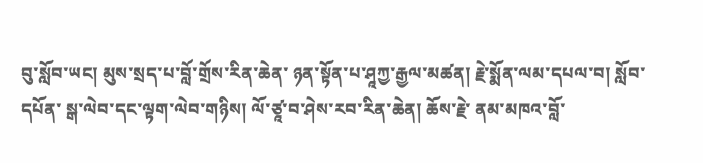བུ་སློབ་ཡང། མུས་སྲད་པ་བློ་གྲོས་རིན་ཆེན་ ཉན་སྟོན་པ་ཤཱཀྱ་རྒྱལ་མཚན། རྗེ་སྨོན་ལམ་དཔལ་བ། སློབ་དཔོན་ སྒ་ལེབ་དང་ལྟག་ལེབ་གཉིས། ལོ་ཙཱ་བ་ཤེས་རབ་རིན་ཆེན། ཆོས་རྗེ་ ནམ་མཁའ་བློ་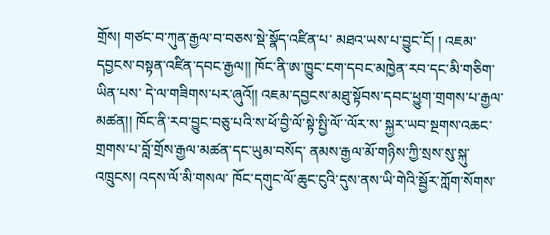གྲོས། གཙང་བ་ཀུན་རྒྱལ་བ་བཅས་སྡེ་སྣོད་འཛིན་པ་ མཐའ་ཡས་པ་བྱུང་ངོ། ། འཇམ་དབྱངས་བསྟན་འཛིན་དབང་རྒྱལ།། ཁོང་ནི་ཨ་ཁྱུང་ངག་དབང་མཁྱེན་རབ་དང་མི་གཅིག་ཡིན་པས་ དེ་ལ་གཟིགས་པར་ཞུའོ།། འཇམ་དབྱངས་མཐུ་སྟོབས་དབང་ཕྱུག་གྲགས་པ་རྒྱལ་མཚན།། ཁོང་ནི་རབ་བྱུང་བཅུ་པའི་ས་ཕོ་བྱི་ལོ་སྟེ་སྤྱི་ལོ་་ལོར་ས་ སྐྱར་ཡབ་སྔགས་འཆང་གྲགས་པ་བློ་གྲོས་རྒྱལ་མཚན་དང་ཡུམ་བསོད་ ནམས་རྒྱལ་མོ་གཉིས་ཀྱི་སྲས་སུ་སྐུ་འཁྲུངས། འདས་ལོ་མི་གསལ་ ཁོང་དགུང་ལོ་ཆུང་ངུའི་དུས་ནས་ཡི་གེའི་སྦྱོར་ཀློག་སོགས་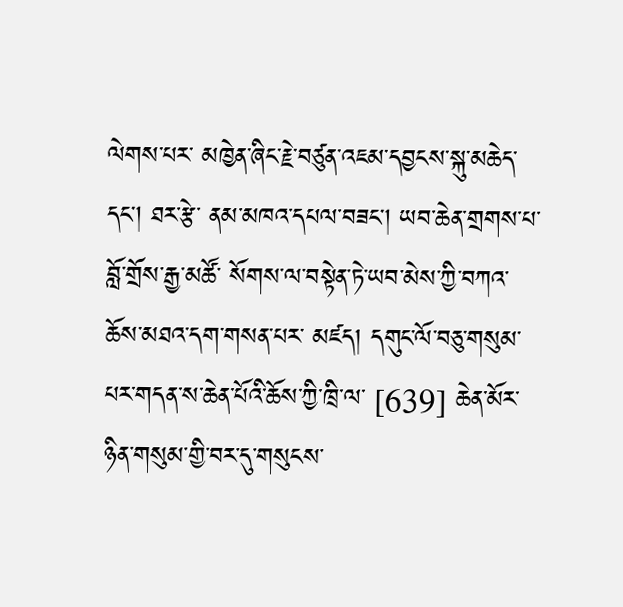ལེགས་པར་ མཁྱེན་ཞིང་རྗེ་བཙུན་འཇམ་དབྱངས་སྐུ་མཆེད་དང། ཐར་རྩེ་ ནམ་མཁའ་དཔལ་བཟང། ཡབ་ཆེན་གྲགས་པ་བློ་གྲོས་རྒྱ་མཚོ་ སོགས་ལ་བསྟེན་ཏེ་ཡབ་མེས་ཀྱི་བཀའ་ཆོས་མཐའ་དག་གསན་པར་ མཛད། དགུང་ལོ་བཅུ་གསུམ་པར་གདན་ས་ཆེན་པོའི་ཆོས་ཀྱི་ཁྲི་ལ་ [639] ཆེན་མོར་ཉིན་གསུམ་གྱི་བར་དུ་གསུངས་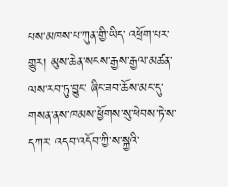པས་མཁས་པ་ཀུན་གྱི་ཡིད་ འཕྲོག་པར་གྱུར། མུས་ཆེན་སངས་རྒྱས་རྒྱལ་མཚན་ལས་རབ་ཏུ་བྱུང་ ཞིང་ཟབ་ཆོས་མང་དུ་གསན་ནས་ཁམས་ཕྱོགས་སུ་ཕེབས་ཏེ་ས་དཀར་ འདབ་འདོབ་ཀྱི་ས་སྐྱའི་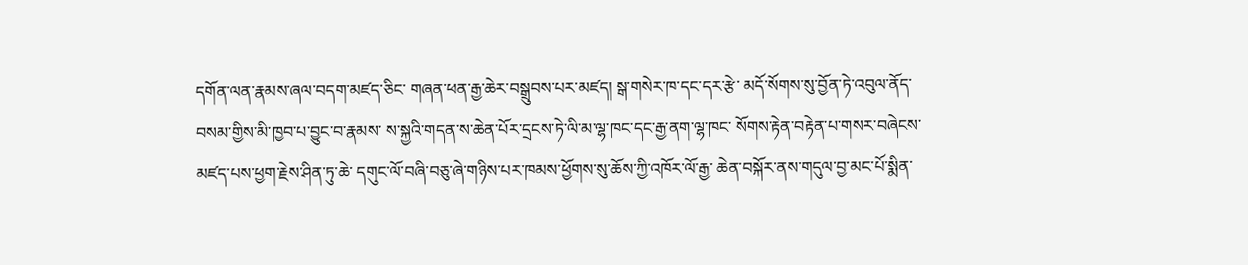དགོན་ལན་རྣམས་ཞལ་བདག་མཛད་ཅིང་ གཞན་ཕན་རྒྱ་ཆེར་བསྒྲུབས་པར་མཛད། སྒ་གསེར་ཁ་དང་དར་རྩེ་ མདོ་སོགས་སུ་བྱོན་ཏེ་འབུལ་ནོད་བསམ་གྱིས་མི་ཁྱབ་པ་བྱུང་བ་རྣམས་ ས་སྐྱའི་གདན་ས་ཆེན་པོར་དྲངས་ཏེ་ལི་མ་ལྷ་ཁང་དང་རྒྱ་ནག་ལྷ་ཁང་ སོགས་རྟེན་བརྟེན་པ་གསར་བཞེངས་མཛད་པས་ཕྱག་རྗེས་ཤིན་ཏུ་ཆེ་ དགུང་ལོ་བཞི་བཅུ་ཞེ་གཉིས་པར་ཁམས་ཕྱོགས་སུ་ཆོས་ཀྱི་འཁོར་ལོ་རྒྱ་ ཆེན་བསྐོར་ནས་གདུལ་བྱ་མང་པོ་སྨིན་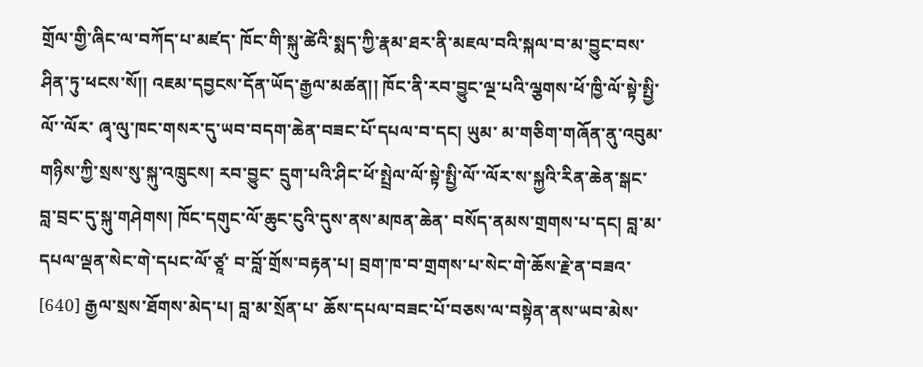གྲོལ་གྱི་ཞིང་ལ་བཀོད་པ་མཛད་ ཁོང་གི་སྐུ་ཚེའི་སྨད་ཀྱི་རྣམ་ཐར་ནི་མཇལ་བའི་སྐལ་བ་མ་བྱུང་བས་ ཤིན་ཏུ་ཕངས་སོ།། འཇམ་དབྱངས་དོན་ཡོད་རྒྱལ་མཚན།། ཁོང་ནི་རབ་བྱུང་ལྔ་པའི་ལྕགས་ཕོ་ཁྱི་ལོ་སྟེ་སྤྱི་ལོ་་ལོར་ ཞྭ་ལུ་ཁང་གསར་དུ་ཡབ་བདག་ཆེན་བཟང་པོ་དཔལ་བ་དང། ཡུམ་ མ་གཅིག་གཞོན་ནུ་འབུམ་གཉིས་ཀྱི་སྲས་སུ་སྐུ་འཁྲུངས། རབ་བྱུང་ དྲུག་པའི་ཤིང་ཕོ་སྤྲེལ་ལོ་སྟེ་སྤྱི་ལོ་་ལོར་ས་སྐྱའི་རིན་ཆེན་སྒང་ བླ་བྲང་དུ་སྐུ་གཤེགས། ཁོང་དགུང་ལོ་ཆུང་ངུའི་དུས་ནས་མཁན་ཆེན་ བསོད་ནམས་གྲགས་པ་དང། བླ་མ་དཔལ་ལྡན་སེང་གེ་དཔང་ལོ་ཙཱ་ བ་བློ་གྲོས་བརྟན་པ། བྲག་ཁ་བ་གྲགས་པ་སེང་གེ་ཆོས་རྗེ་ན་བཟའ་ [640] རྒྱལ་སྲས་ཐོགས་མེད་པ། བླ་མ་སྲོན་པ་ ཆོས་དཔལ་བཟང་པོ་བཅས་ལ་བསྟེན་ནས་ཡབ་མེས་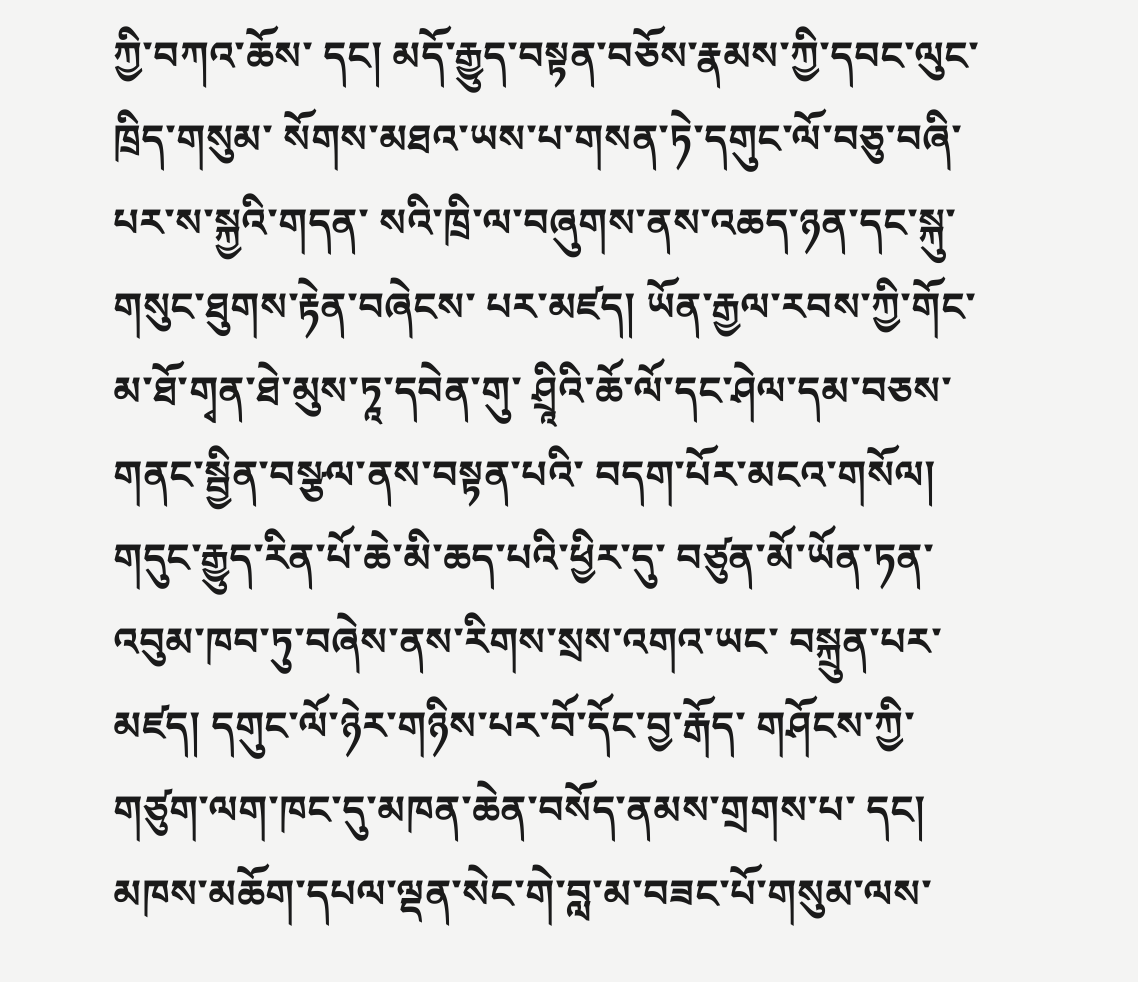ཀྱི་བཀའ་ཆོས་ དང། མདོ་རྒྱུད་བསྟན་བཅོས་རྣམས་ཀྱི་དབང་ལུང་ཁྲིད་གསུམ་ སོགས་མཐའ་ཡས་པ་གསན་ཏེ་དགུང་ལོ་བཅུ་བཞི་པར་ས་སྐྱའི་གདན་ སའི་ཁྲི་ལ་བཞུགས་ནས་འཆད་ཉན་དང་སྐུ་གསུང་ཐུགས་རྟེན་བཞེངས་ པར་མཛད། ཡོན་རྒྱལ་རབས་ཀྱི་གོང་མ་ཐོ་གྭན་ཐེ་མུས་ཏཱ་དབེན་གུ་ ཤྲཱིའི་ཆོ་ལོ་དང་ཤེལ་དམ་བཅས་གནང་སྦྱིན་བསྩལ་ནས་བསྟན་པའི་ བདག་པོར་མངའ་གསོལ། གདུང་རྒྱུད་རིན་པོ་ཆེ་མི་ཆད་པའི་ཕྱིར་དུ་ བཙུན་མོ་ཡོན་ཏན་འབུམ་ཁབ་ཏུ་བཞེས་ནས་རིགས་སྲས་འགའ་ཡང་ བསྐྲུན་པར་མཛད། དགུང་ལོ་ཉེར་གཉིས་པར་བོ་དོང་བྱ་རྒོད་ གཤོངས་ཀྱི་གཙུག་ལག་ཁང་དུ་མཁན་ཆེན་བསོད་ནམས་གྲགས་པ་ དང། མཁས་མཆོག་དཔལ་ལྡན་སེང་གེ་བླ་མ་བཟང་པོ་གསུམ་ལས་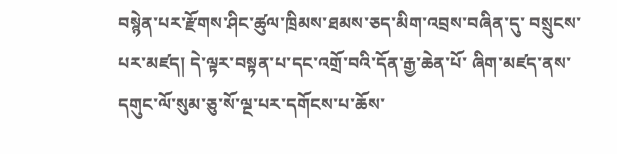བསྙེན་པར་རྫོགས་ཤིང་ཚུལ་ཁྲིམས་ཐམས་ཅད་མིག་འབྲས་བཞིན་དུ་ བསྲུངས་པར་མཛད། དེ་ལྟར་བསྟན་པ་དང་འགྲོ་བའི་དོན་རྒྱ་ཆེན་པོ་ ཞིག་མཛད་ནས་དགུང་ལོ་སུམ་ཅུ་སོ་ལྔ་པར་དགོངས་པ་ཆོས་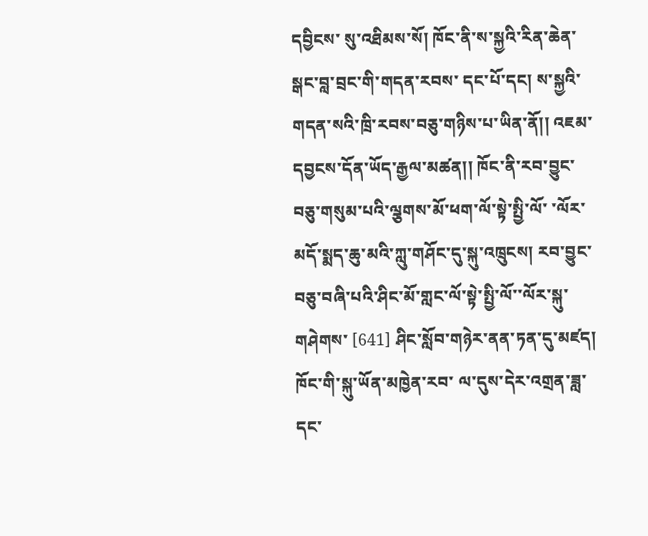དབྱིངས་ སུ་འཐིམས་སོ། ཁོང་ནི་ས་སྐྱའི་རིན་ཆེན་སྒང་བླ་བྲང་གི་གདན་རབས་ དང་པོ་དང། ས་སྐྱའི་གདན་སའི་ཁྲི་རབས་བཅུ་གཉིས་པ་ཡིན་ནོ།། འཇམ་དབྱངས་དོན་ཡོད་རྒྱལ་མཚན།། ཁོང་ནི་རབ་བྱུང་བཅུ་གསུམ་པའི་ལྕགས་མོ་ཕག་ལོ་སྟེ་སྤྱི་ལོ་ ་ལོར་མདོ་སྨད་ཆུ་མའི་ཀླུ་གཤོང་དུ་སྐུ་འཁྲུངས། རབ་བྱུང་ བཅུ་བཞི་པའི་ཤིང་མོ་གླང་ལོ་སྟེ་སྤྱི་ལོ་་ལོར་སྐུ་གཤེགས་ [641] ཤིང་སློབ་གཉེར་ནན་ཏན་དུ་མཛད། ཁོང་གི་སྐུ་ཡོན་མཁྱེན་རབ་ ལ་དུས་དེར་འགྲན་ཟླ་དང་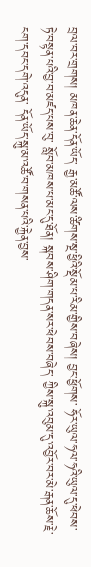བྲལ་བར་གྲགས། མཁན་ཆེན་དོན་ཡོད་ རྒྱ་མཚོ་ལས་ཚིགས་སྔ་ཕྱིའི་སྡོམ་པ་རིམ་གྱིས་བཞེས། བྱང་ཕྱོགས་ ཧོར་ཡུལ་ཧལ་ཧའི་ཡུལ་དུ་ཕེབས་ཏེ་བསྟན་པའི་བྱ་བ་མཛད་པས་བུ་ སློབ་མཁས་པ་མང་དུ་ཐོན། སྐབས་ཤིག་གདན་སར་ཕེབས་བཞེད་ ཀྱིས་སྐུ་འབུམ་དུ་འབྱོར་བར་མེ་རྒན་ཆོས་རྗེ་ངག་དབང་དགེ་འདུན་ དོན་ཡོད་སྐུ་མ་འཚོ་བ་གསན་པའི་རྐྱེན་བྱས་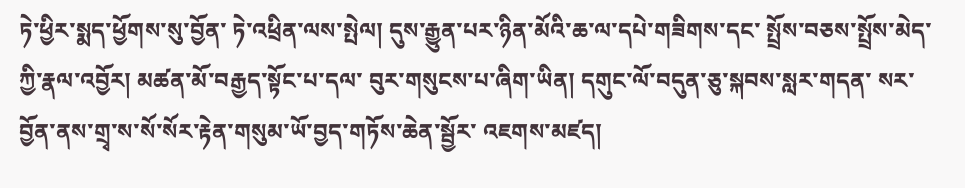ཏེ་ཕྱིར་སྨད་ཕྱོགས་སུ་བྱོན་ ཏེ་འཕྲིན་ལས་སྤེལ། དུས་རྒྱུན་པར་ཉིན་མོའི་ཆ་ལ་དཔེ་གཟིགས་དང་ སྤྲོས་བཅས་སྤྲོས་མེད་ཀྱི་རྣལ་འབྱོར། མཚན་མོ་བརྒྱད་སྟོང་པ་དལ་ བུར་གསུངས་པ་ཞིག་ཡིན། དགུང་ལོ་བདུན་ཅུ་སྐབས་སླར་གདན་ སར་བྱོན་ནས་གྲྭ་ས་སོ་སོར་རྟེན་གསུམ་ཡོ་བྱད་གཏོས་ཆེན་སྦྱོར་ འཇགས་མཛད།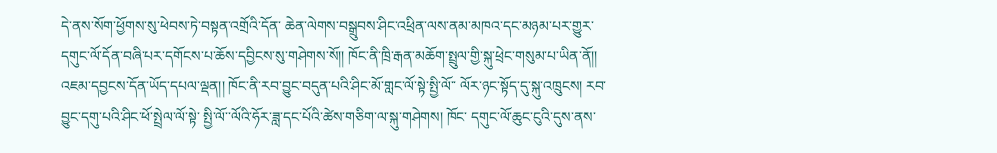དེ་ནས་སོག་ཕྱོགས་སུ་ཕེབས་ཏེ་བསྟན་འགྲོའི་དོན་ ཆེན་ལེགས་བསྒྲུབས་ཤིང་འཕྲིན་ལས་ནམ་མཁའ་དང་མཉམ་པར་གྱུར་ དགུང་ལོ་དོན་བཞི་པར་དགོངས་པ་ཆོས་དབྱིངས་སུ་གཤེགས་སོ།། ཁོང་ནི་ཁྲི་རྒན་མཆོག་སྤྲུལ་གྱི་སྐུ་ཕྲེང་གསུམ་པ་ཡིན་ནོ།། འཇམ་དབྱངས་དོན་ཡོད་དཔལ་ལྡན།། ཁོང་ནི་རབ་བྱུང་བདུན་པའི་ཤིང་མོ་གླང་ལོ་སྟེ་སྤྱི་ལོ་་ ལོར་ཉང་སྟོད་དུ་སྐུ་འཁྲུངས། རབ་བྱུང་དགུ་པའི་ཤིང་ཕོ་སྤྲེལ་ལོ་སྟེ་ སྤྱི་ལོ་་ལོའི་ཧོར་ཟླ་དང་པོའི་ཚེས་གཅིག་ལ་སྐུ་གཤེགས། ཁོང་ དགུང་ལོ་ཆུང་ངུའི་དུས་ནས་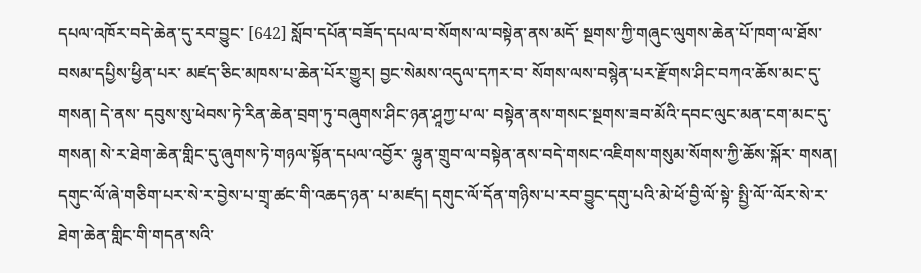དཔལ་འཁོར་བདེ་ཆེན་དུ་རབ་བྱུང་ [642] སློབ་དཔོན་བཟོད་དཔལ་བ་སོགས་ལ་བསྟེན་ནས་མདོ་ སྔགས་ཀྱི་གཞུང་ལུགས་ཆེན་པོ་ཁག་ལ་ཐོས་བསམ་དཔྱིས་ཕྱིན་པར་ མཛད་ཅིང་མཁས་པ་ཆེན་པོར་གྱུར། བྱང་སེམས་འདུལ་དཀར་བ་ སོགས་ལས་བསྙེན་པར་རྫོགས་ཤིང་བཀའ་ཆོས་མང་དུ་གསན། དེ་ནས་ དབུས་སུ་ཕེབས་ཏེ་རིན་ཆེན་བྲག་ཏུ་བཞུགས་ཤིང་ཉན་ཤཱཀྱ་པ་ལ་ བསྟེན་ནས་གསང་སྔགས་ཟབ་མོའི་དབང་ལུང་མན་ངག་མང་དུ་ གསན། སེ་ར་ཐེག་ཆེན་གླིང་དུ་ཞུགས་ཏེ་གཉལ་སྟོན་དཔལ་འབྱོར་ ལྷུན་གྲུབ་ལ་བསྟེན་ནས་བདེ་གསང་འཇིགས་གསུམ་སོགས་ཀྱི་ཆོས་སྐོར་ གསན། དགུང་ལོ་ཞེ་གཅིག་པར་སེ་ར་བྱེས་པ་གྲྭ་ཚང་གི་འཆད་ཉན་ པ་མཛད། དགུང་ལོ་དོན་གཉིས་པ་རབ་བྱུང་དགུ་པའི་མེ་ཕོ་བྱི་ལོ་སྟེ་ སྤྱི་ལོ་་ལོར་སེ་ར་ཐེག་ཆེན་གླིང་གི་གདན་སའི་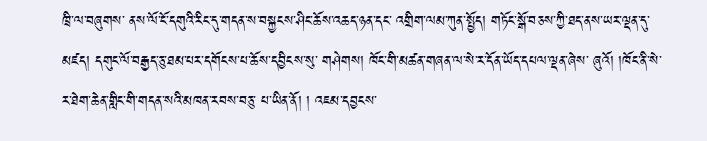ཁྲི་ལ་བཞུགས་ ནས་ལོ་ངོ་དགུའི་རིང་དུ་གདན་ས་བསྐྱངས་ཤིང་ཆོས་འཆད་ཉན་དང་ འགྲིག་ལམ་ཀུན་སྤྱོད། གཏོང་སྒོ་བཅས་ཀྱི་ཐད་ནས་ཡར་ལྡན་དུ་ མཛད། དགུང་ལོ་བརྒྱད་ཅུ་ཐམ་པར་དགོངས་པ་ཆོས་དབྱིངས་སུ་ གཤེགས། ཁོང་གི་མཚན་གཞན་ལ་སེ་ར་དོན་ཡོད་དཔལ་ལྡན་ཞེས་ ཞུའོ། །ཁོང་ནི་སེ་ར་ཐེག་ཆེན་གླིང་གི་གདན་སའི་མཁན་རབས་བཅུ་ པ་ཡིན་ནོ། ། འཇམ་དབྱངས་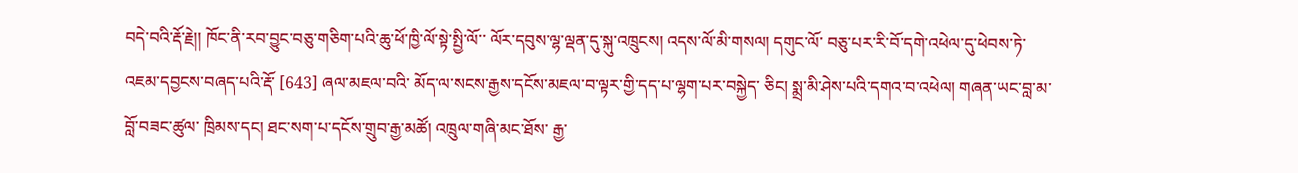བདེ་བའི་རྡོ་རྗེ།། ཁོང་ནི་རབ་བྱུང་བཅུ་གཅིག་པའི་ཆུ་ཕོ་ཁྱི་ལོ་སྟེ་སྤྱི་ལོ་་ ལོར་དབུས་ལྷ་ལྡན་དུ་སྐུ་འཁྲུངས། འདས་ལོ་མི་གསལ། དགུང་ལོ་ བཅུ་པར་རི་བོ་དགེ་འཕེལ་དུ་ཕེབས་ཏེ་འཇམ་དབྱངས་བཞད་པའི་རྡོ་ [643] ཞལ་མཇལ་བའི་ མོད་ལ་སངས་རྒྱས་དངོས་མཇལ་བ་ལྟར་གྱི་དད་པ་ལྷག་པར་བསྐྱེད་ ཅིང། སྨྲ་མི་ཤེས་པའི་དགའ་བ་འཕེལ། གཞན་ཡང་བླ་མ་བློ་བཟང་ཚུལ་ ཁྲིམས་དང། ཐང་སག་པ་དངོས་གྲུབ་རྒྱ་མཚོ། འཁྲུལ་གཞི་མང་ཐོས་ རྒྱ་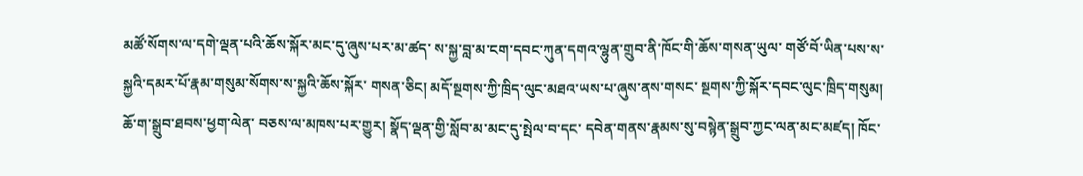མཚོ་སོགས་ལ་དགེ་ལྡན་པའི་ཆོས་སྐོར་མང་དུ་ཞུས་པར་མ་ཚད་ ས་སྐྱ་བླ་མ་ངག་དབང་ཀུན་དགའ་ལྷུན་གྲུབ་ནི་ཁོང་གི་ཆོས་གསན་ཡུལ་ གཙོ་བོ་ཡིན་པས་ས་སྐྱའི་དམར་པོ་རྣམ་གསུམ་སོགས་ས་སྐྱའི་ཆོས་སྐོར་ གསན་ཅིང། མདོ་སྔགས་ཀྱི་ཁྲིད་ལུང་མཐའ་ཡས་པ་ཞུས་ནས་གསང་ སྔགས་ཀྱི་སྐོར་དབང་ལུང་ཁྲིད་གསུམ། ཆོ་ག་སྒྲུབ་ཐབས་ཕྱག་ལེན་ བཅས་ལ་མཁས་པར་གྱུར། སྣོད་ལྡན་གྱི་སློབ་མ་མང་དུ་སྤེལ་བ་དང་ དབེན་གནས་རྣམས་སུ་བསྙེན་སྒྲུབ་ཀྱང་ལན་མང་མཛད། ཁོང་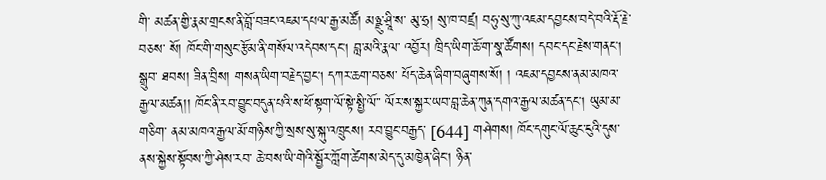གི་ མཚན་གྱི་རྣམ་གྲངས་ནི་བློ་བཟང་འཇམ་དཔལ་རྒྱ་མཚོ། མཉྫུ་ཤྲཱི་ས་ མུ་ཧྲ། སུ་ཁ་བཛྲ། བཧུ་སུ་ཀུ་འཇམ་དབྱངས་བདེ་བའི་རྡོ་རྗེ་བཅས་ སོ། ཁོང་གི་གསུང་རྩོམ་ནི་གསོལ་འདེབས་དང། བླ་མའི་རྣལ་ འབྱོར། ཁྲིད་ཡིག་ཆོ་ག་སྣ་ཚོགས། དབང་དང་རྗེས་གནང། སྒྲུབ་ ཐབས། ཟིན་བྲིས། གསན་ཡིག་བརྗེད་བྱང། དཀར་ཆག་བཅས་ པོད་ཆེན་ཞིག་བཞུགས་སོ། ། འཇམ་དབྱངས་ནམ་མཁའ་རྒྱལ་མཚན།། ཁོང་ནི་རབ་བྱུང་བདུན་པའི་ས་ཕོ་སྟག་ལོ་སྟེ་སྤྱི་ལོ་་ ལོར་ས་སྐྱར་ཡབ་བླ་ཆེན་ཀུན་དགའ་རྒྱལ་མཚན་དང། ཡུམ་མ་གཅིག་ ནམ་མཁའ་རྒྱལ་མོ་གཉིས་ཀྱི་སྲས་སུ་སྐུ་འཁྲུངས། རབ་བྱུང་བརྒྱད་ [644] གཤེགས། ཁོང་དགུང་ལོ་ཆུང་ངུའི་དུས་ནས་སྐྱེས་སྟོབས་ཀྱི་ཤེས་རབ་ ཆེ་བས་ཡི་གེའི་སྦྱོར་ཀློག་ཚེགས་མེད་དུ་མཁྱེན་ཞིང། ཉིན་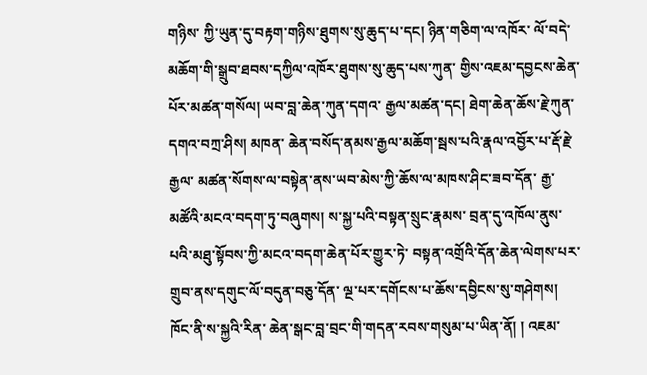གཉིས་ ཀྱི་ཡུན་དུ་བརྟག་གཉིས་ཐུགས་སུ་ཆུད་པ་དང། ཉིན་གཅིག་ལ་འཁོར་ ལོ་བདེ་མཆོག་གི་སྒྲུབ་ཐབས་དཀྱིལ་འཁོར་ཐུགས་སུ་ཆུད་པས་ཀུན་ གྱིས་འཇམ་དབྱངས་ཆེན་པོར་མཚན་གསོལ། ཡབ་བླ་ཆེན་ཀུན་དགའ་ རྒྱལ་མཚན་དང། ཐེག་ཆེན་ཆོས་རྗེ་ཀུན་དགའ་བཀྲ་ཤིས། མཁན་ ཆེན་བསོད་ནམས་རྒྱལ་མཆོག་སྦས་པའི་རྣལ་འབྱོར་པ་རྡོ་རྗེ་རྒྱལ་ མཚན་སོགས་ལ་བསྟེན་ནས་ཡབ་མེས་ཀྱི་ཆོས་ལ་མཁས་ཤིང་ཟབ་དོན་ རྒྱ་མཚོའི་མངའ་བདག་ཏུ་བཞུགས། ས་སྐྱ་པའི་བསྟན་སྲུང་རྣམས་ བྲན་དུ་འཁོལ་ནུས་པའི་མཐུ་སྟོབས་ཀྱི་མངའ་བདག་ཆེན་པོར་གྱུར་ཏེ་ བསྟན་འགྲོའི་དོན་ཆེན་ལེགས་པར་གྲུབ་ནས་དགུང་ལོ་བདུན་བཅུ་དོན་ ལྔ་པར་དགོངས་པ་ཆོས་དབྱིངས་སུ་གཤེགས། ཁོང་ནི་ས་སྐྱའི་རིན་ ཆེན་སྒང་བླ་བྲང་གི་གདན་རབས་གསུམ་པ་ཡིན་ནོ། ། འཇམ་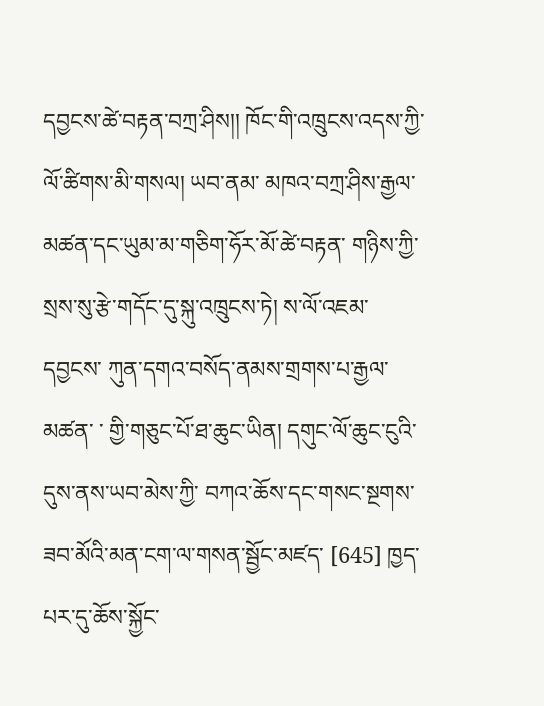དབྱངས་ཚེ་བརྟན་བཀྲ་ཤིས།། ཁོང་གི་འཁྲུངས་འདས་ཀྱི་ལོ་ཚིགས་མི་གསལ། ཡབ་ནམ་ མཁའ་བཀྲ་ཤིས་རྒྱལ་མཚན་དང་ཡུམ་མ་གཅིག་ཧོར་མོ་ཚེ་བརྟན་ གཉིས་ཀྱི་སྲས་སུ་རྩེ་གདོང་དུ་སྐུ་འཁྲུངས་ཏེ། ས་ལོ་འཇམ་དབྱངས་ ཀུན་དགའ་བསོད་ནམས་གྲགས་པ་རྒྱལ་མཚན་ ་ གྱི་གཅུང་པོ་ཐ་ཆུང་ཡིན། དགུང་ལོ་ཆུང་ངུའི་དུས་ནས་ཡབ་མེས་ཀྱི་ བཀའ་ཆོས་དང་གསང་སྔགས་ཟབ་མོའི་མན་ངག་ལ་གསན་སྦྱོང་མཛད་ [645] ཁྱད་ པར་དུ་ཆོས་སྐྱོང་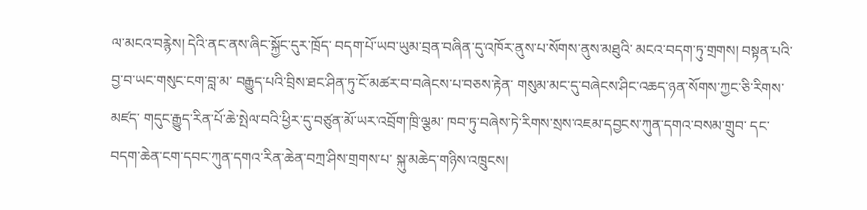ལ་མངའ་བརྙེས། དེའི་ནང་ནས་ཞིང་སྐྱོང་དུར་ཁྲོད་ བདག་པོ་ཡབ་ཡུམ་བྲན་བཞིན་དུ་འཁོར་ནུས་པ་སོགས་ནུས་མཐུའི་ མངའ་བདག་ཏུ་གྲགས། བསྟན་པའི་བྱ་བ་ཡང་གསུང་ངག་བླ་མ་ བརྒྱུད་པའི་བྲིས་ཐང་ཤིན་ཏུ་ངོ་མཚར་བ་བཞེངས་པ་བཅས་རྟེན་ གསུམ་མང་དུ་བཞེངས་ཤིང་འཆད་ཉན་སོགས་ཀྱང་ཅི་རིགས་མཛད་ གདུང་རྒྱུད་རིན་པོ་ཆེ་སྤེལ་བའི་ཕྱིར་དུ་བཙུན་མོ་ཡར་འབྲོག་ཁྲི་ལྕམ་ ཁབ་ཏུ་བཞེས་ཏེ་རིགས་སྲས་འཇམ་དབྱངས་ཀུན་དགའ་བསམ་གྲུབ་ དང་བདག་ཆེན་ངག་དབང་ཀུན་དགའ་རིན་ཆེན་བཀྲ་ཤིས་གྲགས་པ་ སྐུ་མཆེད་གཉིས་འཁྲུངས།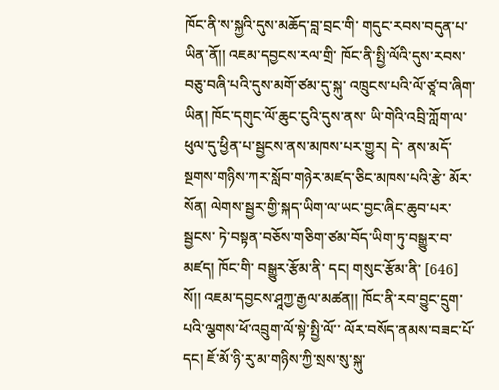ཁོང་ནི་ས་སྐྱའི་དུས་མཆོད་བླ་བྲང་གི་ གདུང་རབས་བདུན་པ་ཡིན་ནོ།། འཇམ་དབྱངས་རལ་གྲི་ ཁོང་ནི་སྤྱི་ལོའི་དུས་རབས་བཅུ་བཞི་པའི་དུས་མགོ་ཙམ་དུ་སྐུ་ འཁྲུངས་པའི་ལོ་ཙཱ་བ་ཞིག་ཡིན། ཁོང་དགུང་ལོ་ཆུང་ངུའི་དུས་ནས་ ཡི་གེའི་འབྲི་ཀློག་ལ་ཕུལ་དུ་ཕྱིན་པ་སྦྱངས་ནས་མཁས་པར་གྱུར། དེ་ ནས་མདོ་སྔགས་གཉིས་ཀར་སློབ་གཉེར་མཛད་ཅིང་མཁས་པའི་རྩེ་ མོར་སོན། ལེགས་སྦྱར་གྱི་སྐད་ཡིག་ལ་ཡང་བྱང་ཞིང་ཆུབ་པར་སྦྱངས་ ཏེ་བསྟན་བཅོས་གཅིག་ཙམ་བོད་ཡིག་ཏུ་བསྒྱུར་བ་མཛད། ཁོང་གི་ བསྒྱུར་རྩོམ་ནི་ དང། གསུང་རྩོམ་ནི་ [646] སོ།། འཇམ་དབྱངས་ཤཱཀྱ་རྒྱལ་མཚན།། ཁོང་ནི་རབ་བྱུང་དྲུག་པའི་ལྕགས་ཕོ་འབྲུག་ལོ་སྟེ་སྤྱི་ལོ་་ ལོར་བསོད་ནམས་བཟང་པོ་དང། ཇོ་མོ་ཉི་རུ་མ་གཉིས་ཀྱི་སྲས་སུ་སྐུ་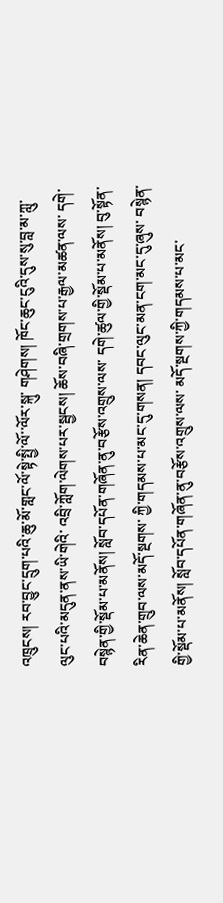འཁྲུངས། རབ་བྱུང་དྲུག་པའི་ཆུ་མོ་གླང་ལོ་སྟེ་སྤྱི་ལོ་་ལོར་སྐུ་ གཤེགས། ཁོང་ཆུང་ངུའི་དུས་སུ་བླ་མ་ཀླུ་ལུང་པའི་མདུན་ནས་ཡི་གེའི་ འབྲི་ཀློག་ལེགས་པར་སྦྱངས། ཆོས་བཞི་གྲགས་པ་རྒྱལ་མཚན་ལས་ དགེ་བསྙེན་གྱི་སྡོམ་པ་མནོས། སློབ་དཔོན་གཞོན་ནུ་བརྩོས་འགྲུས་ལས་ དགེ་ཚུལ་གྱི་སྡོམ་པ་མནོས། བུ་སྟོན་རིན་ཆེན་གྲུབ་ལས་མདོ་སྔགས་ ཀྱི་གདམས་པ་མང་དུ་གསན། དབང་ལུང་མན་ངག་མང་དུ་ཞུས་ བསྙེན་གྱི་སྡོམ་པ་མནོས། སློབ་དཔོན་གཞོན་ནུ་བརྩོས་འགྲུས་ལས་ མདོ་སྔགས་ཀྱི་གདམས་པ་མང་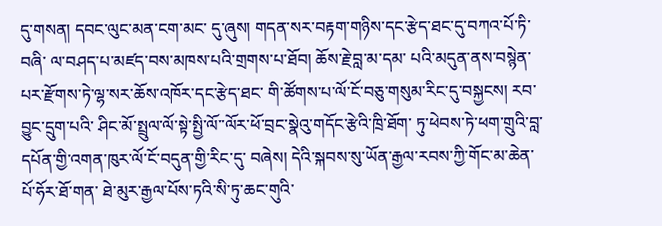དུ་གསན། དབང་ལུང་མན་ངག་མང་ དུ་ཞུས། གདན་སར་བརྟག་གཉིས་དང་རྩེད་ཐང་དུ་བཀའ་པོ་ཏི་བཞི་ ལ་བཤད་པ་མཛད་བས་མཁས་པའི་གྲགས་པ་ཐོབ། ཆོས་རྗེ་བླ་མ་དམ་ པའི་མདུན་ནས་བསྙེན་པར་རྫོགས་ཏེ་ལྷ་སར་ཆོས་འཁོར་དང་རྩེད་ཐང་ གི་ཚོགས་པ་ལོ་ངོ་བཅུ་གསུམ་རིང་དུ་བསྐྱངས། རབ་བྱུང་དྲུག་པའི་ ཤིང་མོ་སྤྲུལ་ལོ་སྟེ་སྤྱི་ལོ་་ལོར་ཕོ་བྲང་སྣེའུ་གདོང་རྩེའི་ཁྲི་ཐོག་ ཏུ་ཕེབས་ཏེ་ཕག་གྲུའི་བླ་དཔོན་གྱི་འགན་ཁུར་ལོ་ངོ་བདུན་གྱི་རིང་དུ་ བཞེས། དེའི་སྐབས་སུ་ཡོན་རྒྱལ་རབས་ཀྱི་གོང་མ་ཆེན་པོ་ཧོར་ཐོ་གན་ ཐེ་མུར་རྒྱལ་པོས་ཏའི་སི་ཏུ་ཆང་གུའི་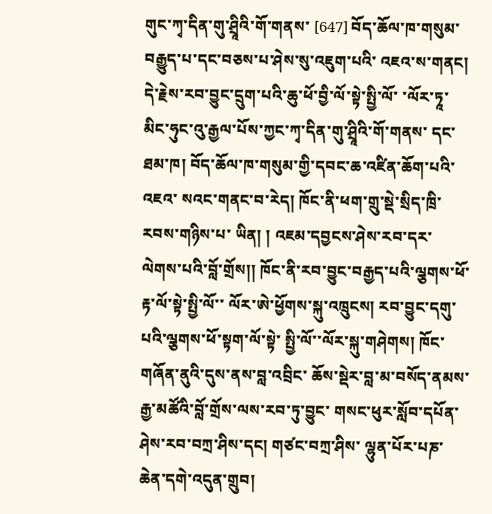གུང་ཀྭ་དིན་གུ་ཤྲཱིའི་གོ་གནས་ [647] བོད་ཆོལ་ཁ་གསུམ་བརྒྱུད་པ་དང་བཅས་པ་ཤེས་སུ་འཇུག་པའི་ འཇའ་ས་གནང། དེ་རྗེས་རབ་བྱུང་དྲུག་པའི་ཆུ་ཕོ་བྱི་ལོ་སྟེ་སྤྱི་ལོ་ ་ལོར་ཏཱ་མིང་ཧུང་འུ་རྒྱལ་པོས་ཀྱང་ཀྭ་དིན་གུ་ཤྲཱིའི་གོ་གནས་ དང་ཐམ་ཁ། བོད་ཆོལ་ཁ་གསུམ་གྱི་དབང་ཆ་འཛིན་ཆོག་པའི་འཇའ་ སའང་གནང་བ་རེད། ཁོང་ནི་ཕག་གྲུ་སྡེ་སྲིད་ཁྲི་རབས་གཉིས་པ་ ཡིན། ། འཇམ་དབྱངས་ཤེས་རབ་དར་ལེགས་པའི་བློ་གྲོས།། ཁོང་ནི་རབ་བྱུང་བརྒྱད་པའི་ལྕགས་ཕོ་རྟ་ལོ་སྟེ་སྤྱི་ལོ་་ ལོར་ཨེ་ཕྱོགས་སྐུ་འཁྲུངས། རབ་བྱུང་དགུ་པའི་ལྕགས་ཕོ་སྟག་ལོ་སྟེ་ སྤྱི་ལོ་་ལོར་སྐུ་གཤེགས། ཁོང་གཞོན་ནུའི་དུས་ནས་བླ་འབྲིང་ ཆོས་སྡེར་བླ་མ་བསོད་ནམས་རྒྱ་མཚོའི་བློ་གྲོས་ལས་རབ་ཏུ་བྱུང་ གསང་ཕུར་སློབ་དཔོན་ཤེས་རབ་བཀྲ་ཤིས་དང། གཙང་བཀྲ་ཤིས་ ལྷུན་པོར་པཎ་ཆེན་དགེ་འདུན་གྲུབ།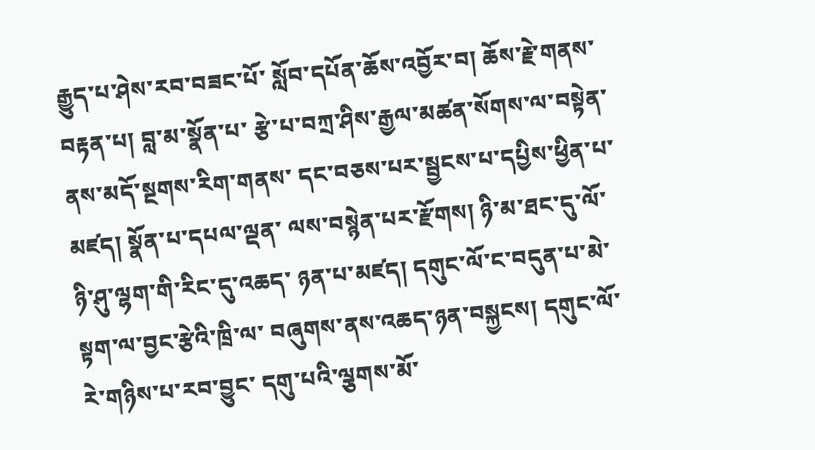རྒྱུད་པ་ཤེས་རབ་བཟང་པོ་ སློབ་དཔོན་ཆོས་འབྱོར་བ། ཆོས་རྗེ་གནས་བརྟན་པ། བླ་མ་སྣོན་པ་ རྩེ་པ་བཀྲ་ཤིས་རྒྱལ་མཚན་སོགས་ལ་བསྟེན་ནས་མདོ་སྔགས་རིག་གནས་ དང་བཅས་པར་སྦྱངས་པ་དཔྱིས་ཕྱིན་པ་མཛད། སྣོན་པ་དཔལ་ལྡན་ ལས་བསྙེན་པར་རྫོགས། ཉི་མ་ཐང་དུ་ལོ་ཉི་ཤུ་ལྷག་གི་རིང་དུ་འཆད་ ཉན་པ་མཛད། དགུང་ལོ་ང་བདུན་པ་མེ་སྟག་ལ་བྱང་རྩེའི་ཁྲི་ལ་ བཞུགས་ནས་འཆད་ཉན་བསྐྱངས། དགུང་ལོ་རེ་གཉིས་པ་རབ་བྱུང་ དགུ་པའི་ལྕགས་མོ་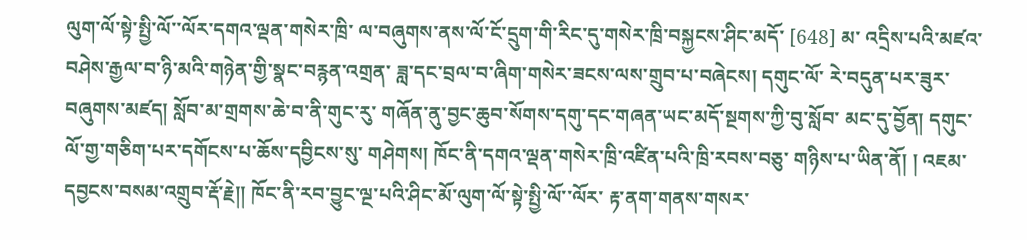ལུག་ལོ་སྟེ་སྤྱི་ལོ་་ལོར་དགའ་ལྡན་གསེར་ཁྲི་ ལ་བཞུགས་ནས་ལོ་ངོ་དྲུག་གི་རིང་དུ་གསེར་ཁྲི་བསྐྱངས་ཤིང་མདོ་ [648] མ་ འདྲིས་པའི་མཛའ་བཤེས་རྒྱལ་བ་ཉི་མའི་གཉེན་གྱི་སྣང་བརྙན་འགྲན་ ཟླ་དང་བྲལ་བ་ཞིག་གསེར་ཟངས་ལས་གྲུབ་པ་བཞེངས། དགུང་ལོ་ རེ་བདུན་པར་ཟུར་བཞུགས་མཛད། སློབ་མ་གྲགས་ཆེ་བ་ནི་གུང་རུ་ གཞོན་ནུ་བྱང་ཆུབ་སོགས་དགུ་དང་གཞན་ཡང་མདོ་སྔགས་ཀྱི་བུ་སློབ་ མང་དུ་བྱོན། དགུང་ལོ་གྱ་གཅིག་པར་དགོངས་པ་ཆོས་དབྱིངས་སུ་ གཤེགས། ཁོང་ནི་དགའ་ལྡན་གསེར་ཁྲི་འཛིན་པའི་ཁྲི་རབས་བཅུ་ གཉིས་པ་ཡིན་ནོ། ། འཇམ་དབྱངས་བསམ་འགྲུབ་རྡོ་རྗེ།། ཁོང་ནི་རབ་བྱུང་ལྔ་པའི་ཤིང་མོ་ལུག་ལོ་སྟེ་སྤྱི་ལོ་་ལོར་ རྟ་ནག་གནས་གསར་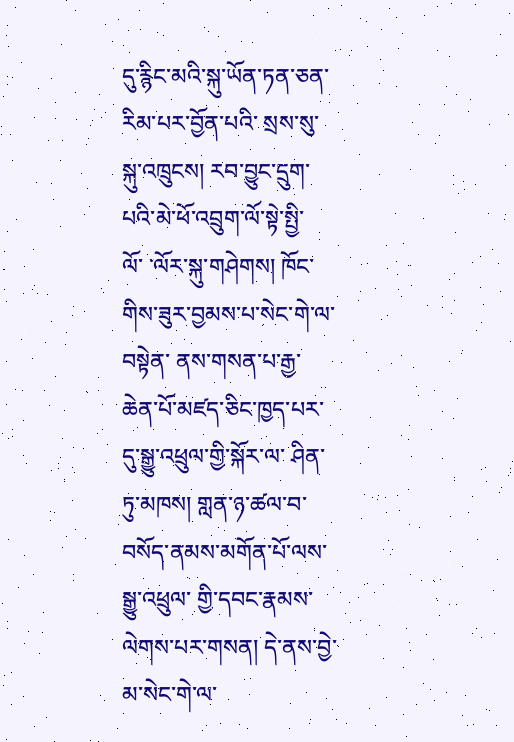དུ་རྙིང་མའི་སྐུ་ཡོན་ཏན་ཅན་རིམ་པར་བྱོན་པའི་ སྲས་སུ་སྐུ་འཁྲུངས། རབ་བྱུང་དྲུག་པའི་མེ་ཕོ་འབྲུག་ལོ་སྟེ་སྤྱི་ལོ་ ་ལོར་སྐུ་གཤེགས། ཁོང་གིས་ཟུར་བྱམས་པ་སེང་གེ་ལ་བསྟེན་ ནས་གསན་པ་རྒྱ་ཆེན་པོ་མཛད་ཅིང་ཁྱད་པར་དུ་སྒྱུ་འཕྲུལ་གྱི་སྐོར་ལ་ ཤིན་ཏུ་མཁས། གླན་ཉ་ཚལ་བ་བསོད་ནམས་མགོན་པོ་ལས་སྒྱུ་འཕྲུལ་ གྱི་དབང་རྣམས་ལེགས་པར་གསན། དེ་ནས་བྱེ་མ་སེང་གེ་ལ་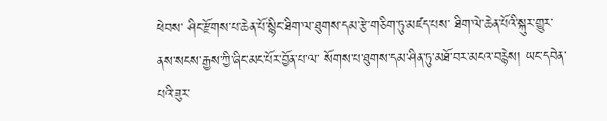ཕེབས་ ཤིང་རྫོགས་པ་ཆེན་པོ་སྙིང་ཐིག་ལ་ཐུགས་དམ་རྩེ་གཅིག་ཏུ་མཛད་པས་ ཐིག་ལེ་ཆེན་པོའི་སྐུར་གྱུར་ནས་སངས་རྒྱས་ཀྱི་ཞིང་མང་པོར་བྱོན་པ་ལ་ སོགས་པ་ཐུགས་དམ་ཤིན་ཏུ་མཐོ་བར་མངའ་བརྙེས། ཡང་དབེན་ པའི་ཟུར་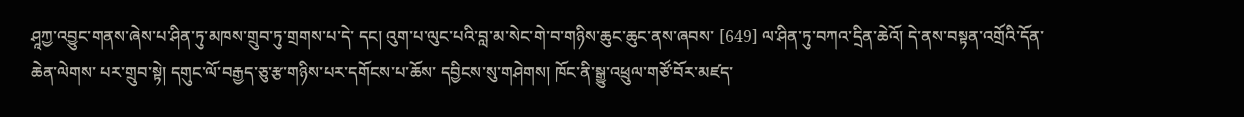ཤཱཀྱ་འབྱུང་གནས་ཞེས་པ་ཤིན་ཏུ་མཁས་གྲུབ་ཏུ་གྲགས་པ་དེ་ དང། འུག་པ་ལུང་པའི་བླ་མ་སེང་གེ་བ་གཉིས་ཆུང་ཆུང་ནས་ཞབས་ [649] ལ་ཤིན་ཏུ་བཀའ་དྲིན་ཆེའོ། དེ་ནས་བསྟན་འགྲོའི་དོན་ཆེན་ལེགས་ པར་གྲུབ་སྟེ། དགུང་ལོ་བརྒྱད་ཅུ་རྩ་གཉིས་པར་དགོངས་པ་ཆོས་ དབྱིངས་སུ་གཤེགས། ཁོང་ནི་སྒྱུ་འཕྲུལ་གཙོ་བོར་མཛད་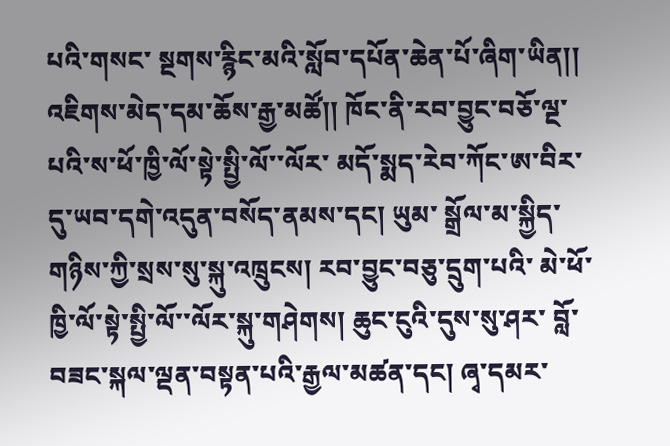པའི་གསང་ སྔགས་རྙིང་མའི་སློབ་དཔོན་ཆེན་པོ་ཞིག་ཡིན།། འཇིགས་མེད་དམ་ཆོས་རྒྱ་མཚོ།། ཁོང་ནི་རབ་བྱུང་བཅོ་ལྔ་པའི་ས་ཕོ་ཁྱི་ལོ་སྟེ་སྤྱི་ལོ་་ལོར་ མདོ་སྨད་རེབ་ཀོང་ཨ་བིར་དུ་ཡབ་དགེ་འདུན་བསོད་ནམས་དང། ཡུམ་ སྒྲོལ་མ་སྐྱིད་གཉིས་ཀྱི་སྲས་སུ་སྐུ་འཁྲུངས། རབ་བྱུང་བཅུ་དྲུག་པའི་ མེ་ཕོ་ཁྱི་ལོ་སྟེ་སྤྱི་ལོ་་ལོར་སྐུ་གཤེགས། ཆུང་ངུའི་དུས་སུ་ཤར་ བློ་བཟང་སྐལ་ལྡན་བསྟན་པའི་རྒྱལ་མཚན་དང། ཞྭ་དམར་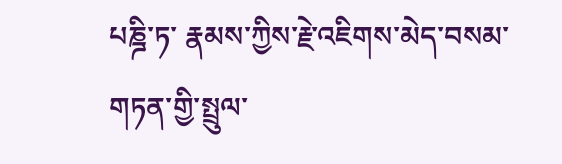པཎྜི་ཏ་ རྣམས་ཀྱིས་རྗེ་འཇིགས་མེད་བསམ་གཏན་གྱི་སྤྲུལ་